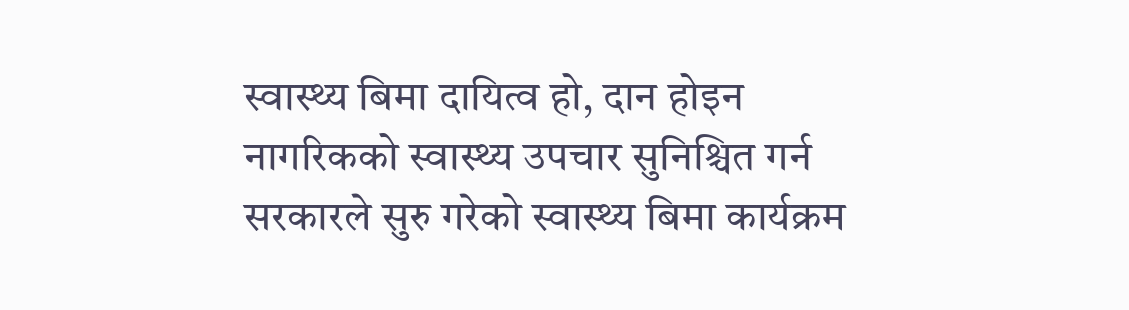स्वास्थ्य बिमा दायित्व हो, दान होइन
नागरिकको स्वास्थ्य उपचार सुनिश्चित गर्न सरकारले सुरु गरेको स्वास्थ्य बिमा कार्यक्रम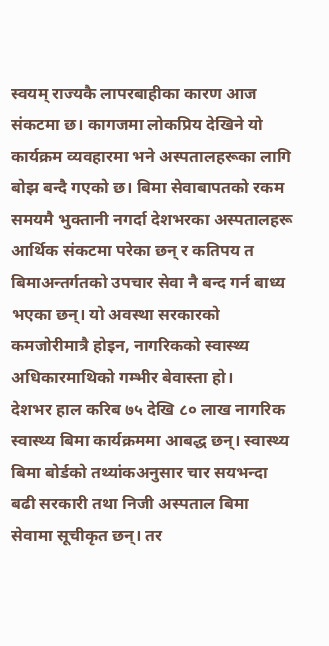स्वयम् राज्यकै लापरबाहीका कारण आज संकटमा छ। कागजमा लोकप्रिय देखिने यो कार्यक्रम व्यवहारमा भने अस्पतालहरूका लागि बोझ बन्दै गएको छ। बिमा सेवाबापतको रकम समयमै भुक्तानी नगर्दा देशभरका अस्पतालहरू आर्थिक संकटमा परेका छन् र कतिपय त बिमाअन्तर्गतको उपचार सेवा नै बन्द गर्न बाध्य भएका छन्। यो अवस्था सरकारको कमजोरीमात्रै होइन, नागरिकको स्वास्थ्य अधिकारमाथिको गम्भीर बेवास्ता हो।
देशभर हाल करिब ७५ देखि ८० लाख नागरिक स्वास्थ्य बिमा कार्यक्रममा आबद्ध छन्। स्वास्थ्य बिमा बोर्डको तथ्यांकअनुसार चार सयभन्दा बढी सरकारी तथा निजी अस्पताल बिमा सेवामा सूचीकृत छन्। तर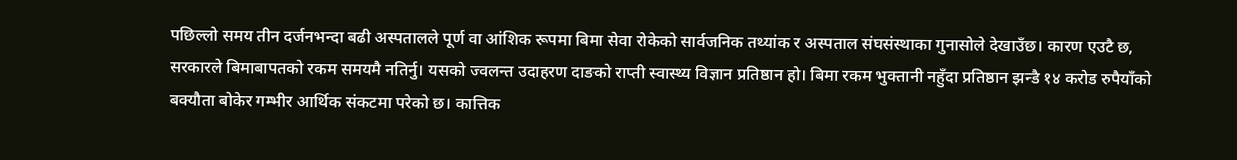पछिल्लो समय तीन दर्जनभन्दा बढी अस्पतालले पूर्ण वा आंशिक रूपमा बिमा सेवा रोकेको सार्वजनिक तथ्यांक र अस्पताल संघसंस्थाका गुनासोले देखाउँछ। कारण एउटै छ, सरकारले बिमाबापतको रकम समयमै नतिर्नु। यसको ज्वलन्त उदाहरण दाङको राप्ती स्वास्थ्य विज्ञान प्रतिष्ठान हो। बिमा रकम भुक्तानी नहुँदा प्रतिष्ठान झन्डै १४ करोड रुपैयाँको बक्यौता बोकेर गम्भीर आर्थिक संकटमा परेको छ। कात्तिक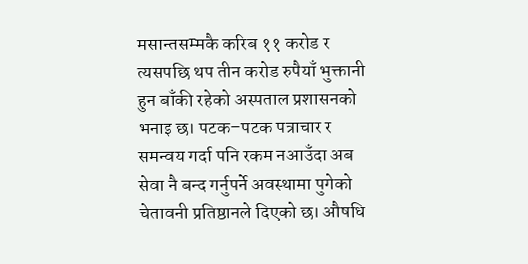मसान्तसम्मकै करिब ११ करोड र त्यसपछि थप तीन करोड रुपैयाँ भुक्तानी हुन बाँकी रहेको अस्पताल प्रशासनको भनाइ छ। पटक–पटक पत्राचार र समन्वय गर्दा पनि रकम नआउँदा अब सेवा नै बन्द गर्नुपर्ने अवस्थामा पुगेको चेतावनी प्रतिष्ठानले दिएको छ। औषधि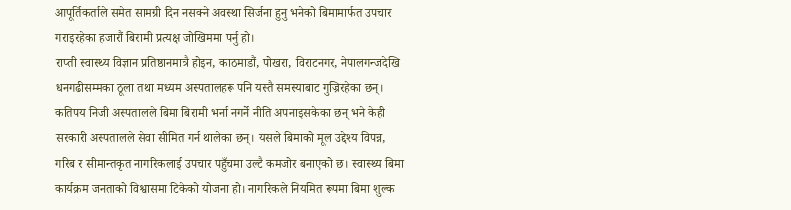आपूर्तिकर्ताले समेत सामग्री दिन नसक्ने अवस्था सिर्जना हुनु भनेको बिमामार्फत उपचार गराइरहेका हजारौं बिरामी प्रत्यक्ष जोखिममा पर्नु हो।
राप्ती स्वास्थ्य विज्ञान प्रतिष्ठानमात्रै होइन, काठमाडौं, पोखरा, विराटनगर, नेपालगन्जदेखि धनगढीसम्मका ठूला तथा मध्यम अस्पतालहरू पनि यस्तै समस्याबाट गुज्रिरहेका छन्। कतिपय निजी अस्पतालले बिमा बिरामी भर्ना नगर्ने नीति अपनाइसकेका छन् भने केही सरकारी अस्पतालले सेवा सीमित गर्न थालेका छन्। यसले बिमाको मूल उद्देश्य विपन्न, गरिब र सीमान्तकृत नागरिकलाई उपचार पहुँचमा उल्टै कमजोर बनाएको छ। स्वास्थ्य बिमा कार्यक्रम जनताको विश्वासमा टिकेको योजना हो। नागरिकले नियमित रूपमा बिमा शुल्क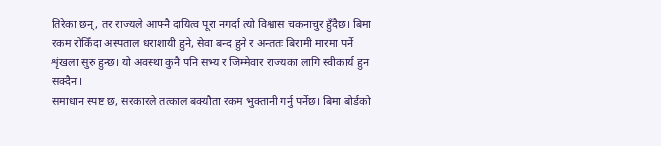तिरेका छन्, तर राज्यले आफ्नै दायित्व पूरा नगर्दा त्यो विश्वास चकनाचुर हुँदैछ। बिमा रकम रोकिँदा अस्पताल धराशायी हुने, सेवा बन्द हुने र अन्ततः बिरामी मारमा पर्ने शृंखला सुरु हुन्छ। यो अवस्था कुनै पनि सभ्य र जिम्मेवार राज्यका लागि स्वीकार्य हुन सक्दैन।
समाधान स्पष्ट छ, सरकारले तत्काल बक्यौता रकम भुक्तानी गर्नु पर्नेछ। बिमा बोर्डको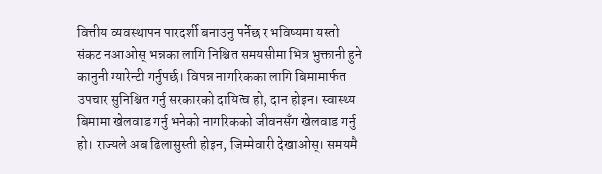वित्तीय व्यवस्थापन पारदर्शी बनाउनु पर्नेछ र भविष्यमा यस्तो संकट नआओस् भन्नका लागि निश्चित समयसीमा भित्र भुक्तानी हुने कानुनी ग्यारेन्टी गर्नुपर्छ। विपन्न नागरिकका लागि बिमामार्फत उपचार सुनिश्चित गर्नु सरकारको दायित्व हो, दान होइन। स्वास्थ्य बिमामा खेलवाड गर्नु भनेको नागरिकको जीवनसँग खेलवाड गर्नु हो। राज्यले अब ढिलासुस्ती होइन, जिम्मेवारी देखाओस्। समयमै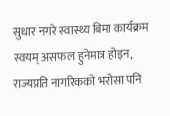सुधार नगरे स्वास्थ्य बिमा कार्यक्रम स्वयम् असफल हुनेमात्र होइन, राज्यप्रति नागरिकको भरोसा पनि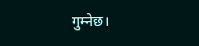गुम्नेछ।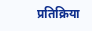प्रतिक्रिया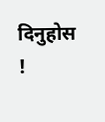दिनुहोस !